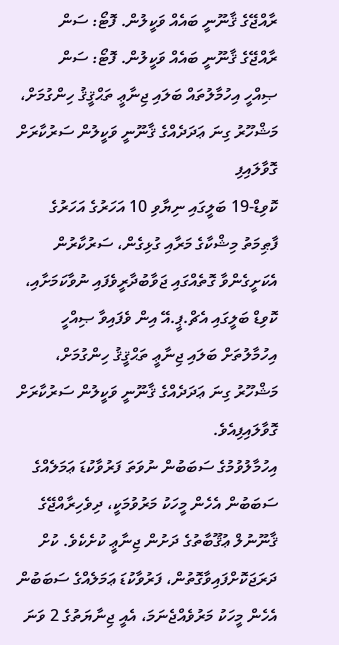ރާއްޖޭގެ ޤާނޫނީ ބައެއް ވަކީލުން. ފޮޓޯ: ސަން
ރާއްޖޭގެ ޤާނޫނީ ބައެއް ވަކީލުން. ފޮޓޯ: ސަން
ޞިއްހީ އިހުމާލުތައް ބަލައި ޖިނާޢީ ތަޙްޤީޤު ހިންގުމަށް، މަޝްހޫރު ގިނަ ޢަދަދެއްގެ ޤާނޫނީ ވަކީލުން ސަރުކާރަށް ގޮވާލައިފި
ކޮވިޑް-19 ބަލީގައި ނިޔާވި 10 އަހަރުގެ އަހަރުގެ ފާޠިމަތު މިޝްކާގެ މަރާއި ގުޅިގެން، ސަރުކާރުން އެކަށީގެންވާ ގޮތެއްގައި ޖަވާބުދާރީވެފައި ނުވާކަމަށާއި، ކޮވިޑް ބަލީގައި އެޗް.ޕީ.އޭ އިން ވެފައިވާ ޞިއްހީ އިހުމާލުތަށް ބަލައި ޖިނާޢީ ތަޙްޤީޤު ހިންގުމަށް، މަޝްހޫރު ގިނަ ޢަދަދެއްގެ ޤާނޫނީ ވަކީލުން ސަރުކާރަށް ގޮވާލައިފިއެވެ.
އިހުމާލުވުމުގެ ސަބަބުން ނުވަތަ ފަރުވާކުޑަ ޢަމަލެއްގެ ސަބަބުން އެހެން މީހަކު މަރުވުމަކީ، ދިވެހިރާއްޖޭގެ ޤާނޫނުލް ޢުޤޫބާތުގެ ދަށުން ޖިނާޢީ ކުށެކެވެ. ކުށް ދަރަޖަކޮށްފައިވާގޮތުން، ފަރުވާކުޑަ ޢަމަލެއްގެ ސަބަބުން އެހެން މީހަކު މަރުވެއްޖެނަމަ، އެއީ ޖިނާޔަތުގެ 2 ވަނަ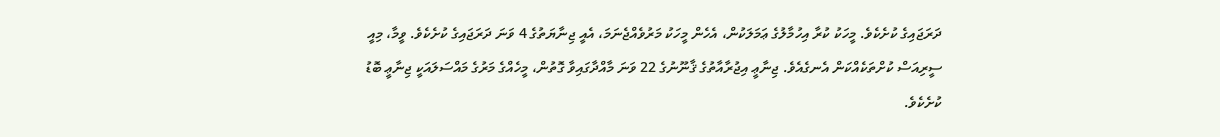ދަރަޖައިގެ ކުށެކެވެ. މީހަކު ކުރާ އިހުމާލުގެ ޢަމަލަކުން، އެހެން މީހަކު މަރުވެއްޖެނަމަ، އެއީ ޖިނާޔަތުގެ 4 ވަނަ ދަރަޖައިގެ ކުށެކެވެ. ވީމާ، މިއީ ސީރިއަސް ކުށްތަކެއްކަން އެނގެއެވެ. ޖިނާޢީ އިޖުރާއާތުގެ ޤާނޫނުގެ 22 ވަނަ މާއްދާގައިވާ ގޮތުން، މީހެއްގެ މަރުގެ މައްސަލައަކީ ޖިނާޢީ ބޮޑު ކުށެކެވެ.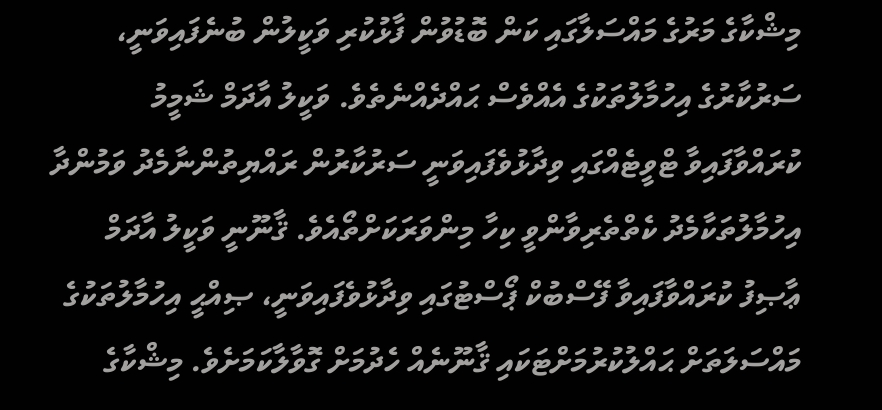މިޝްކާގެ މަރުގެ މައްސަލާގައި ކަން ބޮޑުވުން ފާޅުކުރި ވަކީލުން ބުނެފައިވަނީ، ސަރުކާރުގެ އިހުމާލުތަކުގެ އެއްވެސް ޙައްދެއްނެތެވެ. ވަކީލު އާދަމް ޝަމީމު ކުރައްވާފައިވާ ޓްވީޓެއްގައި ވިދާޅުވެފައިވަނީ ސަރުކާރުން ރައްޔިތުންނާމެދު ވަމުންދާ އިހުމާލުތަކާމެދު ކެތްތެރިވާންވީ ކިހާ މިންވަރަކަށްތޯއެވެ. ޤާނޫނީ ވަކީލު އާދަމް ޢާޞިފު ކުރައްވާފައިވާ ފޭސްބުކް ޕޯސްޓުގައި ވިދާޅުވެފައިވަނީ، ޞިއްޙީ އިހުމާލުތަކުގެ މައްސަލަތަށް ޙައްލުކުރުމަށްޓަކައި ޤާނޫނެއް ހެދުމަށް ގޮވާލާކަމަށެވެ. މިޝްކާގެ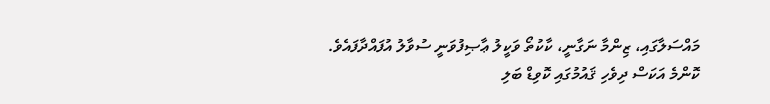މައްސަލާގައި، ޒިންމާ ނަގާނީ، ކާކުތޯ ވަކީލު ޢާޞިފުވަނީ ސުވާލު އުފައްދާފައެވެ.
ކޮންމެ އަކަސް ދިވެހި ޤައުމުގައި ކޮވިޑް ބަލި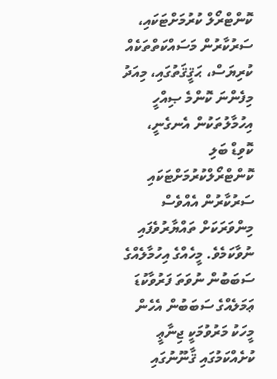ކޮންޓްރޯލް ކުރުމަށްޓަކައި، ސަރުކާރުން މަސައްކަތްތަކެއް ކުރިޔަސް، ޙަޤީޤަތުގައި، މިއަދު މިފެންނަ ކޮންމެ ޞިއްހީ އިހުމާލުތަކުން އެނގެނީ، ކޮވިޑް ބަލި ކޮންޓްރޯލްކުރުމަށްޓަކައި ސަރުކާރުން އެއްވެސް މިންވަރަކަށް ތައްޔާރުވެފައި ނުވާކަމެވެ. މީހެއްގެ އިހުމާލެއްގެ ސަބަބުން ނުވަތަ ފަރުވާކުޑަ ޢަމަލެއްގެ ސަބަބުން އެހެން މީހަކު މަރުވުމަކީ ޖިނާޢީ ކުށެއްކަމުގައި ޤާނޫނުގައި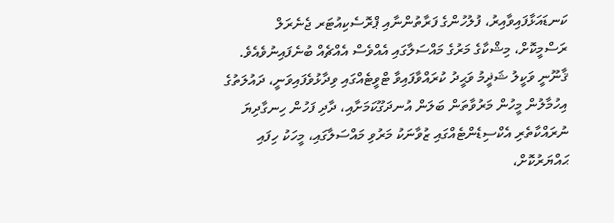ކަނޑައަޅާފައިވާއިރު، ފުލުހުންގެ ފަރާތުންނާއި ޕްރޮސެކިއުޓަރ ޖެނެރަލް ރަސްމީކޮށް، މިޝްކާގެ މަރުގެ މައްސަލާގައި އެއްވެސް އެއްޗެއް ބުނެފައިނުވެއެވެ.
ޤާނޫނީ ވަކީލު ޝަޛީމު ވަޙީދު ކުރައްވާފައިވާ ޓްވީޓެއްގައި ވިދާޅުވެފައިވަނީ، ދައުލަތުގެ އިހުމާލުން މީހުން މަރުވާތަން ބަލަން އުނދަގޫކަމަށާއި، ދާދި ފަހުން ހިނގާދިޔަ ނުރައްކާތެރި އެކްސިޑެންޓެއްގައި ޒުވާނަކު މަރުވި މައްސަލާގައި، މީހަކު ހިފައި ޙައްޔަރުކޮށް،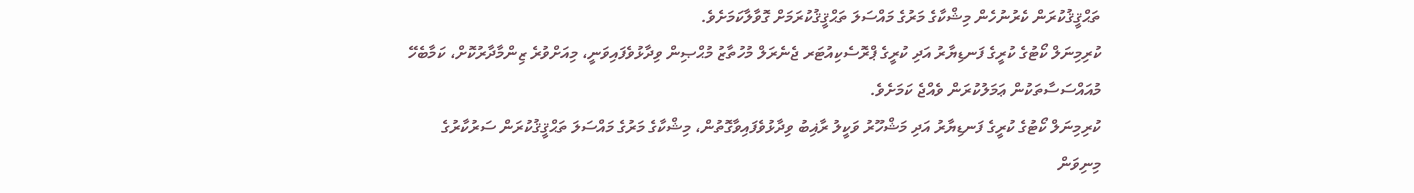ތަޙްޤީޤުކުރަން ކެރުނުހެން މިޝްކާގެ މަރުގެ މައްސަލަ ތަޙްޤީޤުކުރަމަށް ގޮވާލާކަމަށެވެ.
ކުރިމިނަލް ކޯޓުގެ ކުރީގެ ފަނޑިޔާރު އަދި ކުރީގެ ޕްރޮސެކިއުޓަރ ޖެނެރަލް މުހުތާޒު މުޙްޞިން ވިދާޅުވެފައިވަނީ، މިއަށްވުރެ ޒިންމާދާރުކޮށް، ކަމާބެހޭ މުއައްސަސާތަކުން ޢަމަލުކުރަން ވެއްޖެ ކަމަށެވެ.
ކުރިމިނަލް ކޯޓުގެ ކުރީގެ ފަނޑިޔާރު އަދި މަޝްހޫރު ވަކީލު ރާޣިބު ވިދާޅުވެފައިވާގޮތުން، މިޝްކާގެ މަރުގެ މައްސަލަ ތަޙްޤީޤުކުރަން ސަރުކާރުގެ މިނިވަން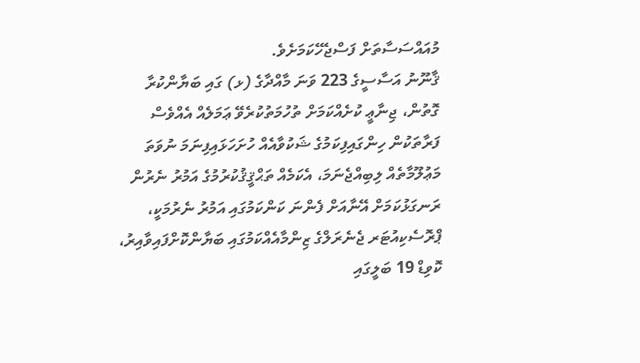މުއައްސަސާތަށް ފަސްޖެހޭކަމަށެވެ.
ޤާނޫނު އަސާސީގެ 223 ވަނަ މާއްދާގެ (ޅ) ގައި ބަޔާންކުރާ ގޮތުން، ޖިނާޢީ ކުށެއްކަމަށް ތުހުމަތުކުރެވޭ ޢަމަލެއް އެއްވެސް ފަރާތަކުން ހިންގައިފިކަމުގެ ޝަކުވާއެއް ހުށަހަޅައިފިނަމަ ނުވަތަ މަޢުލޫމާތެއް ލިބިއްޖެނަމަ، އެކަމެއް ތަޙްޤީޤުކުރުމުގެ އަމުރު ނެރުން ރަނގަޅުކަމަށް އޭނާއަށް ފެންނަ ކަންކަމުގައި އަމުރު ނެރުމަކީ، ޕްރޮސެކިއުޓަރ ޖެނެރަލްގެ ޒިންމާއެއްކަމުގައި ބަޔާންކޮށްފައިވާއިރު، ކޮވިޑް 19 ބަލީގައި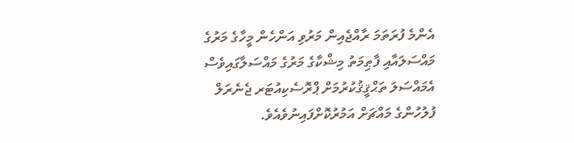އެންމެ ފުރަތަމަ ރާއްޖެއިން މަރުވި އަންހެން މީހާގެ މަރުގެ މައްސަލައާއި ފާޠިމަތު މިޝްކާގެ މަރުގެ މައްސަލާގައިވެސް އެމައްސަލަ ތަޙްޤީޤުކުރުމަށް ޕްރޮސެކިއުޓަރ ޖެނެރަލް ފުލުހުންގެ މައްޗަށް އަމުރުކޮށްފައިނުވެއެވެ.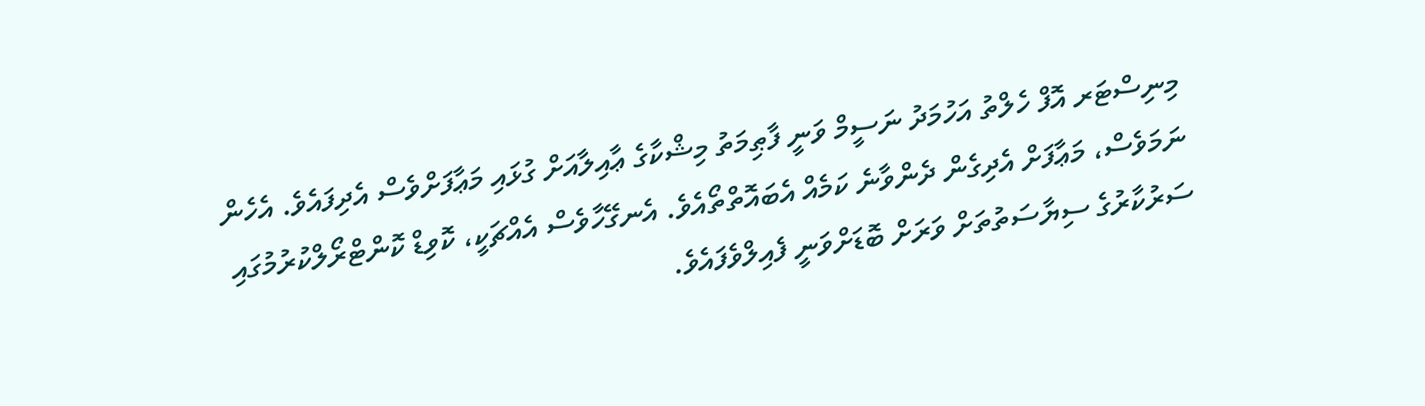މިނިސްޓަރ އޮފް ހެލްތު އަހުމަދު ނަސީމް ވަނީ ފާޠިމަތު މިޝްކާގެ ޢާއިލާއަށް ގުޅައި މަޢާފަށްވެސް އެދިފައެވެ. އެހެން ނަމަވެސް، މަޢާފަށް އެދިގެން ދެންވާނެ ކަމެއް އެބައޮތްތޯއެވެ. އެނގޭހާވެސް އެއްޗަކީ، ކޮވިޑް ކޮންޓްރޯލްކުރުމުގައި ސަރުކާރުގެ ސިޔާސަތުތަށް ވަރަށް ބޮޑަށްވަނީ ފެއިލްވެފައެވެ.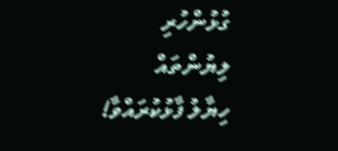ގުޅުންހުރި ލިޔުންތައް
ހިޔާލު ފާޅުކުރައްވާ!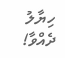ހިޔާލު ދެއްވާ!